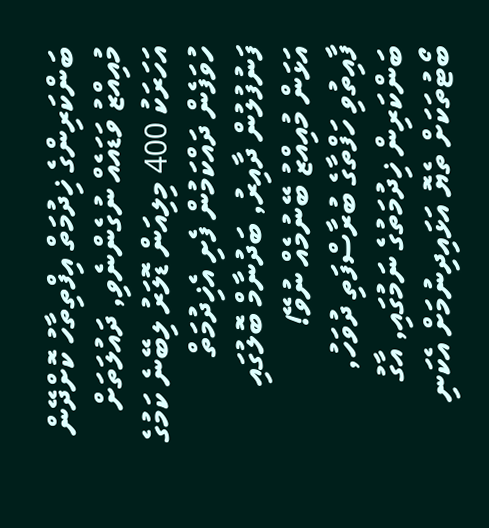ބަންކަރިންގެ ޚިދުމަތް އިފްތިތާހު ކޮށްދޭން މުއިއްޒު ވަޑައެއް ނުގެންނެވި, ދައުލަތަށް އަހަރަކު 400 މިލިއަން ޑޮލަރު ލިބޭނެ ކަމުގެ ހުވަފެން ދައްކަމުން ފެށި އެޚިދުމަތް ފަނުފުލުން ދާއިރު, ބަދުނާމް ބޮލުގައި އަޅަން މުއިއްޒު ބޭނުމެއް ނުވޭ!
ފާއިތުވި ހަފްތާގެ ބުރާސްފަތި ދުވަހު, ބަންކަރިން ޚިދުމަތުގެ ނަމުގައި, އާގު ބޯޓުތަކަށް ތެޔޮ އަޅައިދިނުމަށް އެކަނި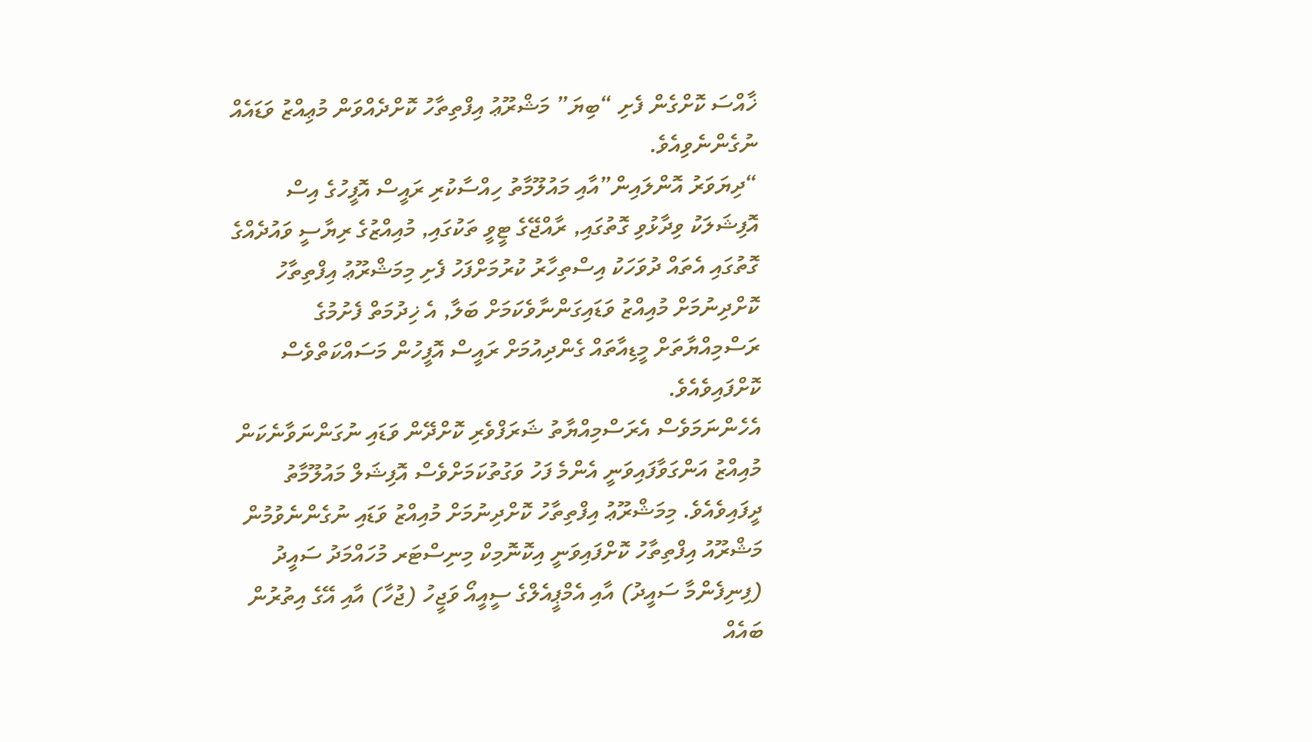ޚާއްސަ ކޮށްގެން ފެށި “ބިޔަ” މަޝްރޫޢު އިފްތިތާހު ކޮށްދެއްވަން މުޢިއްޒު ވަޑައެއް ނުގެންނެވިއެވެ.
“ދިޔަވަރު އޮންލައިން”އާއި މައުލޫމާތު ހިއްސާކުރި ރައީސް އޮފީހުގެ އިސް އޮފިޝަލަކު ވިދާޅުވި ގޮތުގައި, ރާއްޖޭގެ ޓީވީ ތަކުގައި, މުއިއްޒުގެ ރިޔާސީ ވައުދެއްގެ ގޮތުގައި އެތައް ދުވަހަކު އިސްތިހާރު ކުރުމަށްފަހު ފެށި މިމަޝްރޫޢު އިފްތިތާހު ކޮށްދިނުމަށް މުއިއްޒު ވަޑައިގަންނާވެކަމަށް ބަލާ, އެ ޚިދުމަތް ފެށުމުގެ ރަސްމިއްޔާތަށް މީޑިއާތައް ގެންދިއުމަށް ރައީސް އޮފީހުން މަސައްކަތްވެސް ކޮށްފައިވެއެވެ.
އެހެންނަމަވެސް އެރަސްމިއްޔާތު ޝަރަފްވެރި ކޮށްދޭން ވަޑައި ނުގަންނަވާނެކަން މުއިއްޒު އަންގަވާފައިވަނީ އެންމެ ފަހު ވަގުތުކަމަށްވެސް އޮފިޝަލް މައުލޫމާތު ދީފައިވެއެވެ. މިމަޝްރޫޢު އިފްތިތާހު ކޮށްދިނުމަށް މުއިއްޒު ވަޑައި ނުގެންނެވުމުން މަޝްރޫއު އިފްތިތާހު ކޮށްފައިވަނީ އިކޮނޮމިކް މިނިސްޓަރ މުހައްމަދު ސައީދު (ފިނިފެންމާ ސައީދު) އާއި އެމްޕީއެލްގެ ސީއީއޯ ވަޖީހު (ޖުހާ) އާއި އޭގެ އިތުރުން ބައެއް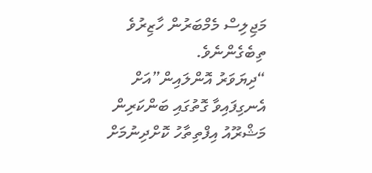މަޖިލިސް މެމްބަރުން ހާޒިރުވެ ތިބެގެންނެވެ.
“ދިޔަވަރު އޮންލައިން”އަށް އެނގިފައިވާ ގޮތުގައި ބަންކަރިން މަޝްރޫއު އިފްތިތާހު ކޮށްދިނުމަށް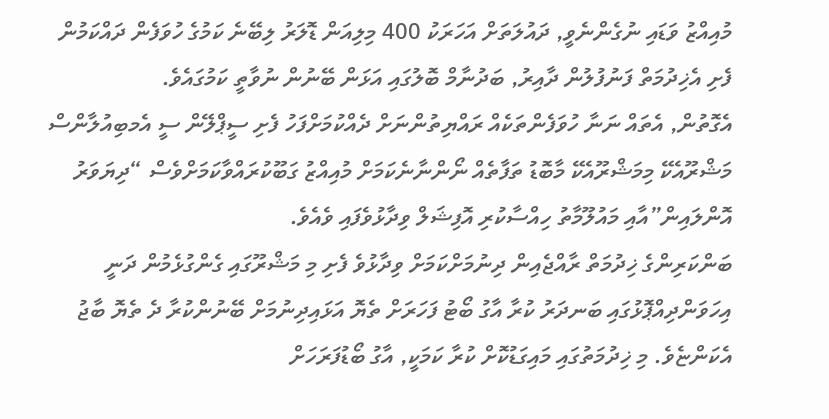މުއިއްޒު ވަޑައި ނުގެންނެވީ, ދައުލަތަށް އަހަރަކު 400 މިލިއަން ޑޮލަރު ލިބޭނެ ކަމުގެ ހުވަފެން ދައްކަމުން ފެށި އެޚިދުމަތް ފަނުފުލުން ދާއިރު, ބަދުނާމް ބޮލުގައި އަޅަން ބޭނުން ނުވާތީ ކަމުގައެވެ.
އެގޮތުން, އެތައް ނަނާ ހުވަފެންތަކެއް ރައްޔިތުންނަށް ދެއްކުމަށްފަހު ފެށި ސީޕްލޭން ސީ އެމބިއުލާންސް މަޝްރޫއެކޭ މިމަޝްރޫއެކޭ މާބޮޑު ތަފާތެއް ނޯންނާނެކަމަށް މުއިއްޒު ގަބޫކުރައްވާކަމަށްވެސް “ދިޔަވަރު އޮންލައިން”އާއި މައުލޫމާތު ހިއްސާކުރި އޮފިޝަލް ވިދާޅުވެފައި ވެއެވެ.
ބަންކަރިންގެ ޚިދުމަތް ރާއްޖެއިން ދިނުމަށްކަމަށް ވިދާޅުވެ ފެށި މި މަޝްރޫގައި ގެންގުޅެމުން ދަނީ އިހަވަންދިއްޕޮޅުގައި ބަނދަރު ކުރާ އާގު ބޯޓު ފަހަރަށް ތެޔޮ އަޅައިދިނުމަށް ބޭނުންކުރާ ދެ ތެޔޮ ބާޖު އެކަންޏެވެ. މި ޚިދުމަތުގައި މައިގަޑުކޮށް ކުރާ ކަމަކީ, އާގު ބޯޑުފަރަހަށް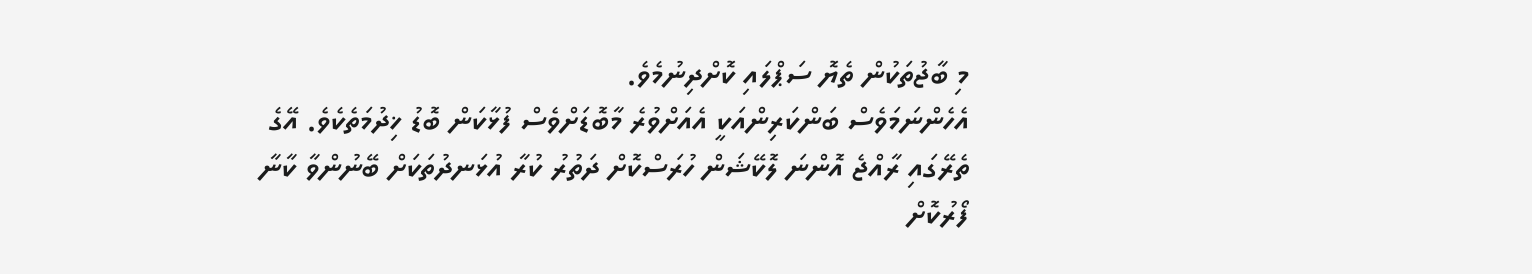މި ބާޖުތަކުން ތެޔޮ ސަޕްލައި ކޮށްދިނުމެވެ.
އެހެންނަމަވެސް ބަންކަރިންއަކީ އެއަށްވުރެ މާބޮޑަށްވެސް ފުޅާކަން ބޮޑު ޚިދުމަތެކެވެ. އޭގެ ތެރޭގައި ރާއްޖެ އޮންނަ ލޮކޭޝަން ހުރަސްކޮށް ދަތުރު ކުރާ އުޅަނދުތަކަށް ބޭނުންވާ ކާނާ ފޯރުކޮށް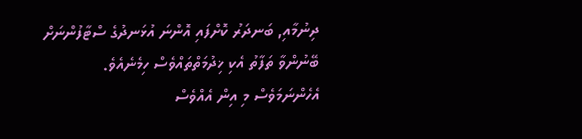ދިނުމާއި, ބަނދަރު ކޮށްފައި އޮންނަ އުޅަނދުގެ ސްޓާފުންނަށް ބޭނުންވާ ތަފާތު އެކި ޚިދުމަތްތައްވެސް ހިމެނެއެވެ.
އެހެންނަމަވެސް މި އިން އެއްވެސް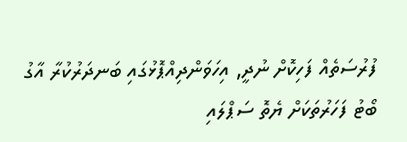ފުރުސަތެއް ފަހިކޮށް ނުދީ, އިހަވަންދިއްޕޮޅުގައި ބަނދަރުކުރާ އާގު ބޯޓު ފަހަރުތަކަށް ޔެތޮ ސަޕްލައި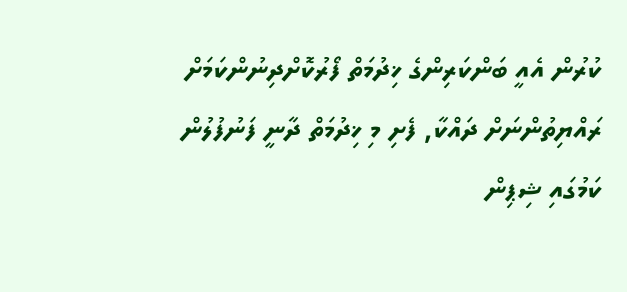ކުރުން އެއީ ބަންކަރިންގެ ޚިދުމަތް ފޯރުކޮށްދިނުންކަމަށް ރައްޔިތުންނަށް ދައްކާ, ފެށި މި ޚިދުމަތް ދާނީ ފަނުފުލުން ކަމުގައި ޝިޕިން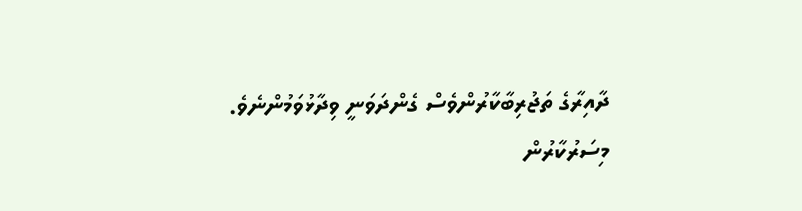ދާއިރާގެ ތަޖުރިބާކާރުންވެސް ގެންދަވަނީ ވިދާޅުވަމުންނެވެ.
މިސަރުކާރުން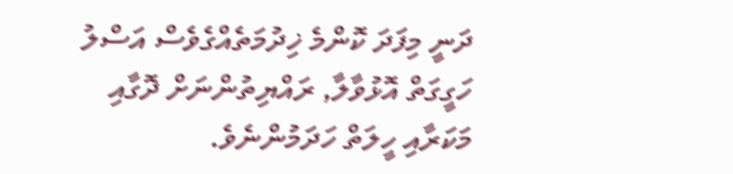ދަނީ މިފަދަ ކޮންމެ ޚިދުމަތެއްގެވެސް އަސްލު ހަގީގަތް އޮޅުވާލާ, ރައްޔިތުންނަށް ދޮގާއި މަކަރާއި ހީލަތް ހަދަމުންނެވެ.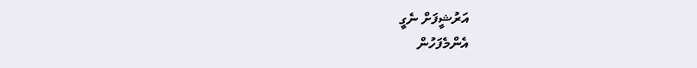އަރުޝީފަށް ނެގީ
އެންމެފަހުން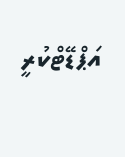އަޕްޑޭޓްކުރީ